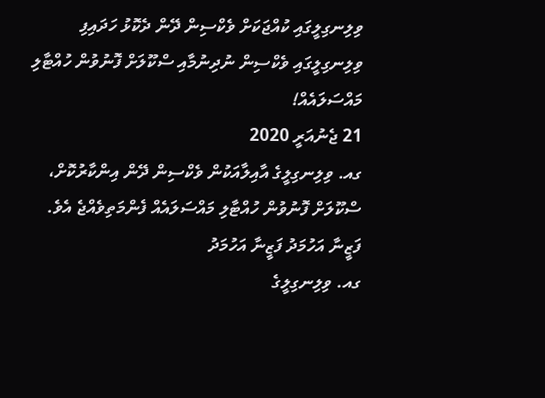ވިލިނގިލީގައި ކުއްޖަކަށް ވެކްސިން ދޭން ދެކޮޅު ހަދައިފި
ވިލިނގިލީގައި ވެކްސިން ނުދިނުމާއި ސްކޫލަށް ފޮނުވުން ހުއްޓާލި މައްސަލައެއް!
21 ޖެނުއަރީ 2020
ގއ. ވިލިނގިލީގެ އާއިލާއަކުން ވެކްސިން ދޭން އިންކާރުކޮށް، ސްކޫލަށް ފޮނުވުން ހުއްޓާލި މައްސަލައެއް ފެންމަތިވެއްޖެ އެވެ.
ފަޒީނާ އަހުމަދު ފަޒީނާ އަހުމަދު
ގއ. ވިލިނގިލީގެ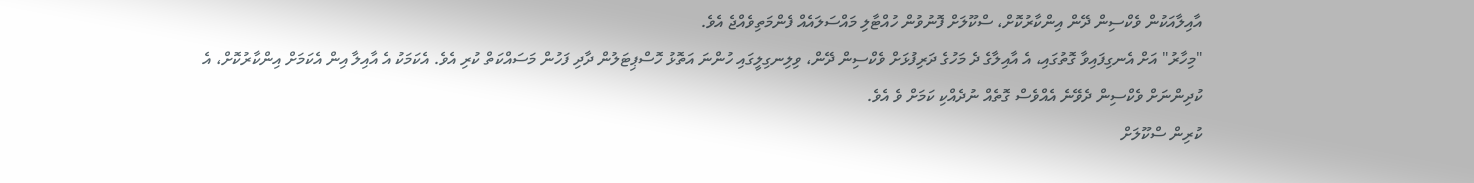އާއިލާއަކުން ވެކްސިން ދޭން އިންކާރުކޮށް، ސްކޫލަށް ފޮނުވުން ހުއްޓާލި މައްސަލައެއް ފެންމަތިވެއްޖެ އެވެ.
"މިހާރު" އަށް އެނގިފައިވާ ގޮތުގައި، އެ އާއިލާގެ ދެ މަހުގެ ދަރިފުޅަށް ވެކްސިން ދޭން، ވިލިނގިލީގައި ހުންނަ އަތޮޅު ހޮސްޕިޓަލުން ދާދި ފަހުން މަސައްކަތް ކުރި އެވެ. އެކަމަކު އެ އާއިލާ އިން އެކަމަށް އިންކާރުކޮށް، އެ ކުދިންނަށް ވެކްސިން ދެވޭނެ އެއްވެސް ގޮތެއް ނުދެއްކި ކަމަށް ވެ އެވެ.
ކުރިން ސްކޫލަށް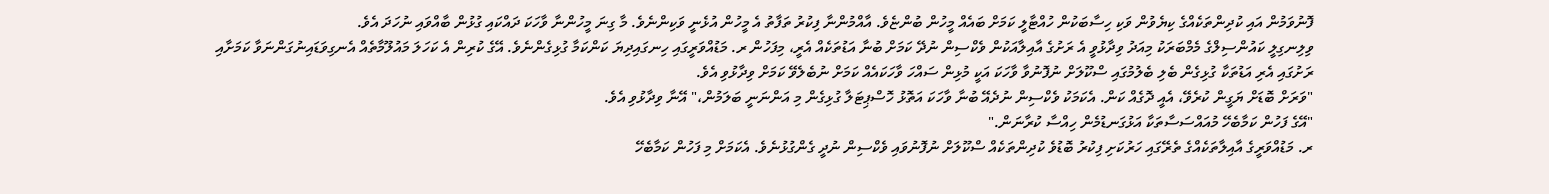ފޮނުވަމުން އައި ކުދިންތަކެއްގެ ކިޔެވުން ވަކި ހިސާބަކުން ހުއްޓާލީ ކަމަށް ބައެއް މީހުން ބުންޏެވެ. އާއްމުންނާ ފިކުރު ތަފާތު އެ މީހުން އުޅެނީ ވަކިންނެވެ. މާ ގިނަ މީހުންނާ ވާހަކަ ދައްކައި ގުޅުން ބާއްވައި ނުހަދަ އެވެ.
ވިލިނގިލީ ކައުންސިލްގެ މެމްބަރަކު މިއަދު ވިދާޅުވީ އެ ރަށުގެ އާއިލާއަކުން ވެކްސިން ނުދޭ ކަމަށް ބުނާ އަޑުތަކެއް އެރީ، މިފަހުން ރ. މަޑުއްވަރީގައި ހިނގައިދިޔަ ކަންކަމާ ގުޅިގެންނެވެ. އޭގެ ކުރިން އެ ކަހަލަ މައުލޫމާތެއް އެނގިވަޑައިނުގަންނަވާ ކަމަށާއި ރަށުގައި އެރި އަޑުތަކާ ގުޅިގެން ބެލި ބެލުމުގައި ސްކޫލަށް ނުފޮނުވާ ވާހަކަ އަކީ މުޅިން ސައްހަ ވާހަކައެއް ކަމަށް ނުބެލެވޭ ކަމަށް ވިދާޅުވި އެވެ.
"ވަރަށް ބޮޑަށް ޔަގީން ކުރެވޭ، އެއީ ދޮގެއް ކަން. އެކަމަކު ވެކްސިން ނުދެއޭ ބުނާ ވާހަކަ އަތޮޅު ހޮސްޕިޓަލާ ގުޅިގެން މި އަންނަނީ ބަލަމުން،" އޭނާ ވިދާޅުވި އެވެ.
"އޭގެ ފަހުން ކަމާބެހޭ މުއައްސަސާތަކާ އަޅުގަނޑުމެން ހިއްސާ ކުރާނަން."
ރ. މަޑުއްވަރީގެ އާއިލާތަކެއްގެ ތެރޭގައި ހަރުކަށި ފިކުރު ބޮޑުވެ ކުދިންތަކެއް ސްކޫލަށް ނުފޮނުވައި ވެކްސިން ނުދީ ގެންގުޅުނެވެ. އެކަމަށް މި ފަހުން ކަމާބެހޭ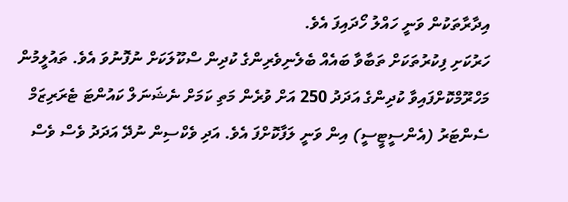އިދާރާތަކުން ވަނީ ހައްލު ހޯދައިފަ އެވެ.
ހަރުކަށި ފިކުރުތަކަށް ތަބާވާ ބައެއް ބެލެނިވެރިންގެ ކުދިން ސްކޫލަކަށް ނުފޮނުވަ އެވެ. ތައުލީމުން މަހްރޫމްކޮށްފައިވާ ކުދިންގެ އަދަދު 250 އަށް ވުރެން މަތި ކަމަށް ނެޝަނަލް ކައުންޓަ ޓެރަރިޒަމް ސެންޓަރު (އެންސީޓީސީ) އިން ވަނީ ލަފާކޮށްފަ އެވެ. އަދި ވެކްސިން ނުދޭ އަދަދު ވެސް ވެސް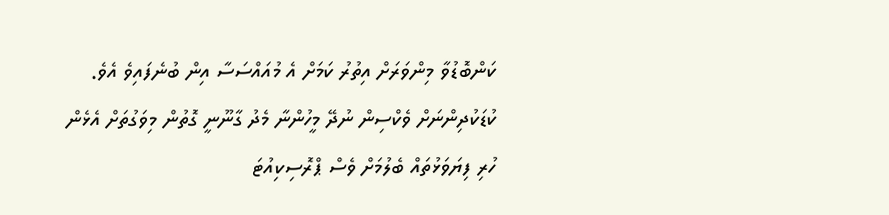ކަންބޮޑުވާ މިންވަރަށް އިތުރު ކަމަށް އެ މުއައްސަސާ އިން ބުނެފައިވެ އެވެ.
ކުޑަކުދިންނަށް ވެކްސިން ނުދޭ މީހުންނާ މެދު ގާނޫނީ ގޮތުން މިވަގުތަށް އެޅެން ހުރި ފިޔަވަޅުތައް ބެލުމަށް ވެސް ޕްރޮސިކިއުޓަ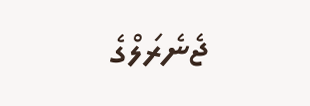ޖެނެރަލްގެ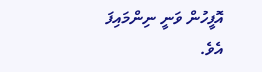އޮފީހުން ވަނީ ނިންމައިފަ އެވެ.